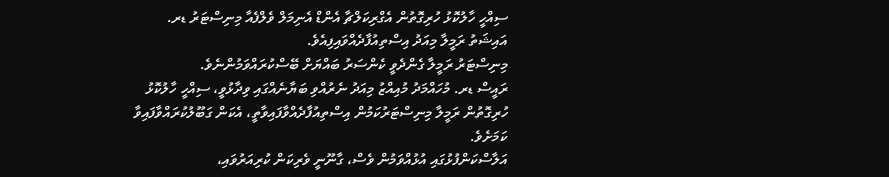ސިއްހީ ހާލުކޮޅު ހުރިގޮތުން އެގްރިކަލްޗާ އެންޑް އެނިމަލް ވެލްފެއާ މިނިސްޓަރު ޑރ. އައިޝަތު ރަމީލާ މިއަދު އިސްތިއުފާދެއްވައިފިއެވެ.
މިނިސްޓަރު ރަމީލާ ގެންދެވީ ކެންސަރު ބައްޔަށް ބޭސްކުރައްވަމުންނެވެ.
ރައީސް ޑރ. މުހައްމަދު މުއިއްޒު މިއަދު ނެރުއްވި ބަޔާނެއްގައި ވިދާޅުވީ، ސިއްހީ ހާލުކޮޅު ހުރިގޮތުން ރަމީލާ މިނިސްޓަރުކަމުން އިސްތިއުފާދެއްވާފައިވާތީ، އެކަން ގަބޫލުކުރައްވާފައިވާ ކަމަށެވެ.
އަލާސްކަންފުޅުގައި އުޅުއްވަމުން ވެސް، ގާނޫނީ ވެރިކަން ކުރިއަރުވައި،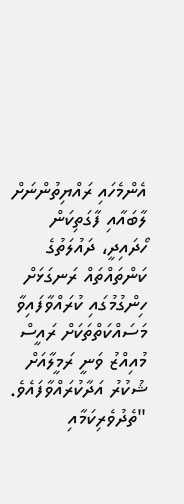އެންމެހައި ރައްޔިތުންނަށް ލާބައާއި ފާގަތިކަން ހޯދައިދީ، ދައުލަތުގެ ކަންތައްތައް ރަނގަޅަށް ހިންގުމުގައި ކުރައްވާފައިވާ މަސައްކަތްތަކަށް ރައީސް މުއިއްޒު ވަނީ ރަމީލާއަށް ޝުކުރު އަދާކުރައްވާފައެވެ.
"ތެދުވެރިކަމާއި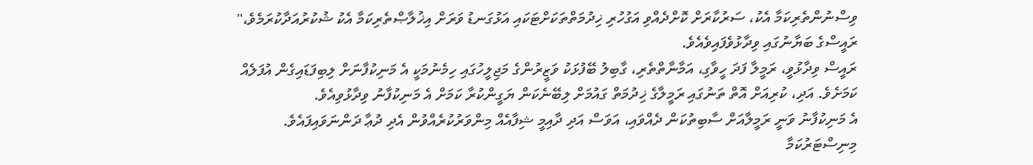ވިސްނުންތެރިކަމާ އެކު، ސަރުކާރަށް ކޮށްދެއްވި އަގުހުރި ޚިދުމަތްތަކަށްޓަކައި އަޅުގަނޑު ވަރަށް އިޚުލާޞްތެރިކަމާ އެކު ޝުކުރުއަދާކުރަމެވެ،" ރައީސްގެ ބަޔާނުގައި ވިދާޅުވެފައިވެއެވެ.
ރައީސް ވިދާޅުވީ، ރަމީލާ ފަދަ ހީވާގި، އަމާނާތްތެރި، ގާބިލު ބޭފުޅަކު ވަޒީރުންގެ މަޖިލީހުގައި ހިމެނުމަކީ އެ މަނިކުފާނަށް ލިބިފަޑައިގެން އުފަލެއް ކަމަށެވެ. އަދި، ކުރިއަށް އޮތް ތަނުގައި ރަމީލާގެ ޚިދުމަތް ގައުމަށް ލިބޭނެކަން ޔަގީންކުރާ ކަމަށް އެ މަނިކުފާނު ވިދާޅުވިއެވެ.
އެ މަނިކުފާނު ވަނީ ރަމީލާއަށް ސާބިތުކަން ދެއްވައި، އަވަސް އަދި ދާއިމީ ޝިފާއެއް މިންވަރުކުރެއްވުން އެދި ދުޢާ ދަންނަވައިފައެވެ.
މިނިސްޓަރުކަމާ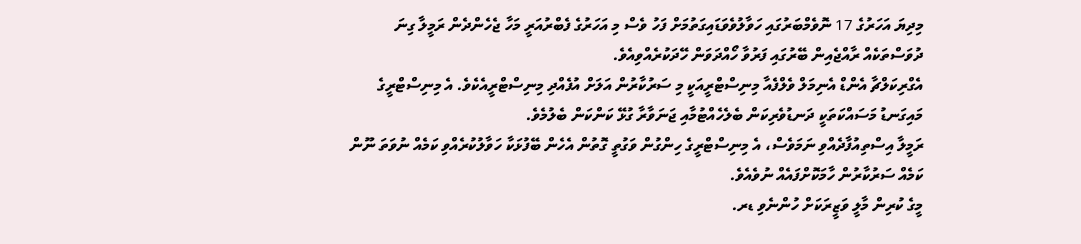މިދިޔަ އަހަރުގެ 17 ނޮވެމްބަރުގައި ހަވާލުވެވަޑައިގަތުމަށް ފަހު ވެސް މި އަހަރުގެ ފެބްރުއަރީ މަހާ ޖެހެންދެން ރަމީލާ ގިނަ ދުވަސްތަކެއް ރާއްޖެއިން ބޭރުގައި ފަރުވާ ހޯއްދަވަން ހޭދަކުރެއްވިއެވެ.
އެގްރިކަލްޗާ އެންޑް އެނިމަލް ވެލްފެއާ މިނިސްޓްރީއަކީ މި ސަރުކާރުން އަލަށް އުފެއްދި މިނިސްޓްރީއެކެވެ. އެ މިނިސްޓްރީގެ މައިގަނޑު މަސައްކަތަކީ ދަނޑުވެރިކަން ބެލެހެއްޓުމާއި ޖަނަވާރާ ގުޅޭ ކަންކަން ބެލުމެވެ.
ރަމީލާ އިސްތިއުފާދެއްވި ނަމަވެސް، އެ މިނިސްޓްރީގެ ހިންގުން ވަގުތީ ގޮތުން އެހެން ބޭފުޅަކާ ހަވާލުކުރެއްވި ކަމެއް ނުވަތަ ނޫން ކަމެއް ސަރުކާރުން ހާމަކޮށްފައެއް ނުވެއެވެ.
މީގެ ކުރިން މާލީ ވަޒީރަކަށް ހުންނެވި ޑރ.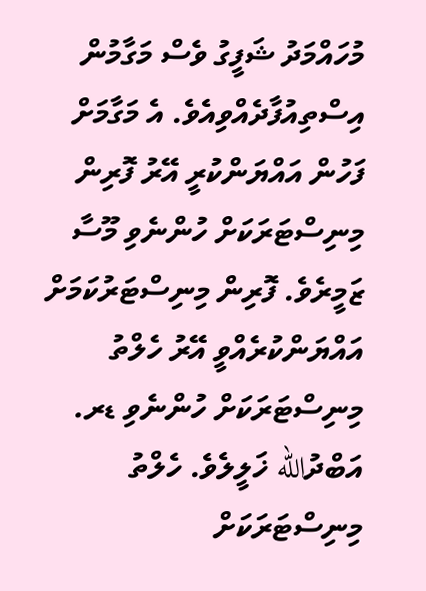މުހައްމަދު ޝަފީގު ވެސް މަގާމުން އިސްތިއުފާދެއްވިއެވެ. އެ މަގާމަށް ފަހުން އައްޔަންކުރީ އޭރު ފޮރިން މިނިސްޓަރަކަށް ހުންނެވި މޫސާ ޒަމީރެވެ. ފޮރިން މިނިސްޓަރުކަމަށް އައްޔަންކުރެއްވީ އޭރު ހެލްތު މިނިސްޓަރަކަށް ހުންނެވި ޑރ. އަބްދުالله ޚަލީލެވެ. ހެލްތު މިނިސްޓަރަކަށް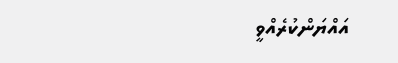އައްޔަންކުރެއްވީ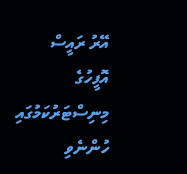އޭރު ރައީސް އޮފީހުގެ މިނިސްޓަރުކަމުގައި ހުންނެވި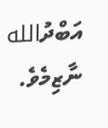އަބްދުالله ނާޒިމެވެ.